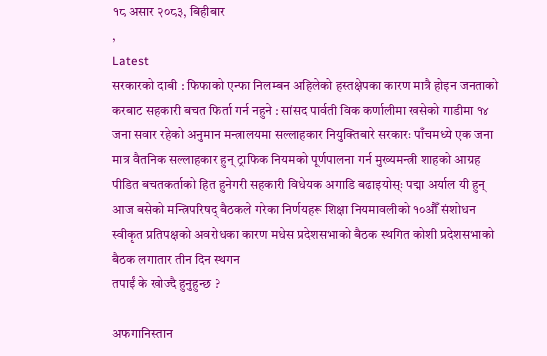१८ असार २०८३, बिहीबार
,
Latest
सरकारको दाबी : फिफाको एन्फा निलम्बन अहिलेको हस्तक्षेपका कारण मात्रै होइन जनताको करबाट सहकारी बचत फिर्ता गर्न नहुने : सांसद पार्वती विक कर्णालीमा खसेको गाडीमा १४ जना सवार रहेको अनुमान मन्त्रालयमा सल्लाहकार नियुक्तिबारे सरकारः पाँचमध्ये एक जना मात्र वैतनिक सल्लाहकार हुन् ट्राफिक नियमको पूर्णपालना गर्न मुख्यमन्त्री शाहको आग्रह पीडित बचतकर्ताको हित हुनेगरी सहकारी विधेयक अगाडि बढाइयोस्ः पद्मा अर्याल यी हुन् आज बसेको मन्त्रिपरिषद् बैठकले गरेका निर्णयहरू शिक्षा नियमावलीको १०औँ संशोधन स्वीकृत प्रतिपक्षको अवरोधका कारण मधेस प्रदेशसभाको बैठक स्थगित कोशी प्रदेशसभाको बैठक लगातार तीन दिन स्थगन
तपाईं के खोज्दै हुनुहुन्छ ?

अफगानिस्तान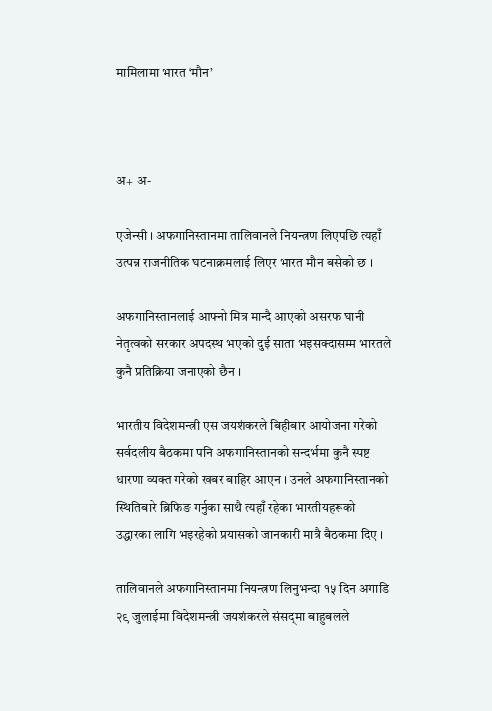मामिलामा भारत ‘मौन’



अ+ अ-

एजेन्सी । अफगानिस्तानमा तालिवानले नियन्त्रण लिएपछि त्यहाँ उत्पन्न राजनीतिक घटनाक्रमलाई लिएर भारत मौन बसेको छ ।

अफगानिस्तानलाई आफ्नो मित्र मान्दै आएको असरफ घानी नेतृत्वको सरकार अपदस्थ भएको दुई साता भइसक्दासम्म भारतले कुनै प्रतिक्रिया जनाएको छैन ।

भारतीय विदेशमन्त्री एस जयशंकरले बिहीबार आयोजना गरेको सर्वदलीय बैठकमा पनि अफगानिस्तानको सन्दर्भमा कुनै स्पष्ट धारणा व्यक्त गरेको खबर बाहिर आएन । उनले अफगानिस्तानको स्थितिबारे ब्रिफिङ गर्नुका साथै त्यहाँ रहेका भारतीयहरूको उद्धारका लागि भइरहेको प्रयासको जानकारी मात्रै बैठकमा दिए ।

तालिवानले अफगानिस्तानमा नियन्त्रण लिनुभन्दा १५ दिन अगाडि २९ जुलाईमा विदेशमन्त्री जयशंकरले संसद्‌मा बाहुबलले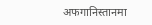अफगानिस्तानमा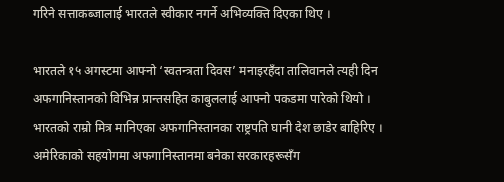गरिने सत्ताकब्जालाई भारतले स्वीकार नगर्ने अभिव्यक्ति दिएका थिए ।

भारतले १५ अगस्टमा आफ्नो ‘स्वतन्त्रता दिवस’ मनाइरहँदा तालिवानले त्यही दिन अफगानिस्तानको विभिन्न प्रान्तसहित काबुललाई आफ्नो पकडमा पारेको थियो । भारतको राम्रो मित्र मानिएका अफगानिस्तानका राष्ट्रपति घानी देश छाडेर बाहिरिए । अमेरिकाको सहयोगमा अफगानिस्तानमा बनेका सरकारहरूसँग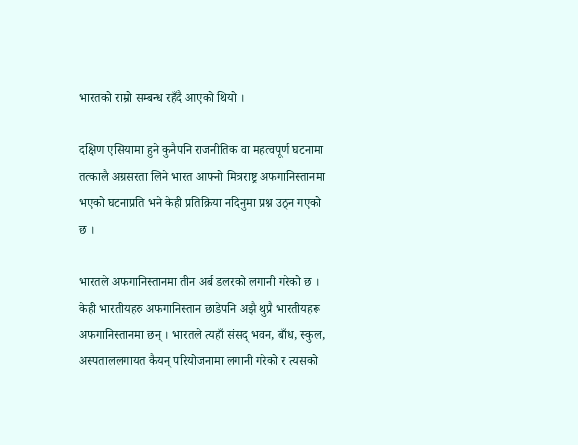भारतको राम्रो सम्बन्ध रहँदै आएको थियो ।

दक्षिण एसियामा हुने कुनैपनि राजनीतिक वा महत्वपूर्ण घटनामा तत्कालै अग्रसरता लिने भारत आफ्नो मित्रराष्ट्र अफगानिस्तानमा भएको घटनाप्रति भने केही प्रतिक्रिया नदिनुमा प्रश्न उठ्न गएको छ ।

भारतले अफगानिस्तानमा तीन अर्ब डलरको लगानी गरेको छ ।  केही भारतीयहरु अफगानिस्तान छाडेपनि अझै थुप्रै भारतीयहरू अफगानिस्तानमा छन् । भारतले त्यहाँ संसद् भवन, बाँध, स्कुल, अस्पताललगायत कैयन् परियोजनामा लगानी गरेको र त्यसको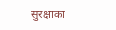सुरक्षाका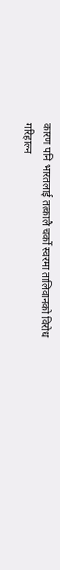कारण पनि भारतलाई तत्कालै चर्को स्वरमा तालिवानको विरोध गरिहाल्न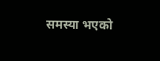समस्या भएको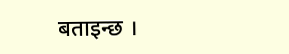बताइन्छ ।